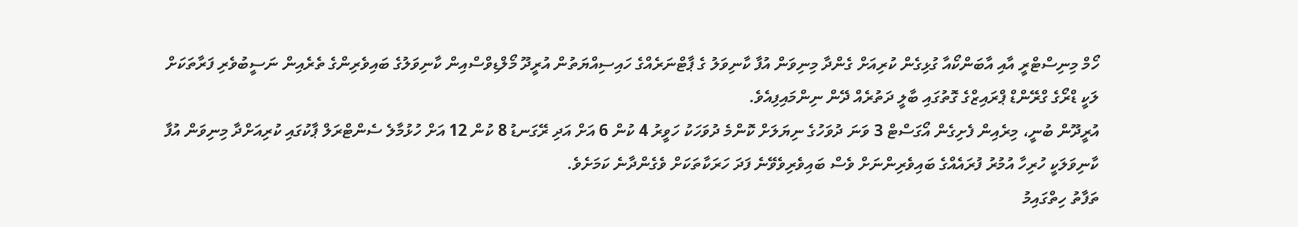ހޯމް މިނިސްޓްރީ އާއި އާބަންކޯއާ ގުޅިގެން ކުރިއަށް ގެންދާ މިނިވަން އުފާ ކާނިވަލު ގެ ޕާޓްނަރެއްގެ ހައިސިއްޔަތުން އުރީދޫ މޯލްޑިވްސްއިން ކާނިވަލުގެ ބައިވެރިންގެ ތެރެއިން ނަސީބުވެރި ފަރާތަކަށް ލަކީ ޑްރޯގެ ގްރޭންޑް ޕްރައިޒްގެ ގޮތުގައި ބާލީ ދަތުރެއް ދޭން ނިންމައިފިއެވެ.
އުރީދޫން ބުނީ، މިރެއިން ފެށިގެން އޯގަސްޓް 3 ވަނަ ދުވަހުގެ ނިޔަލަށް ކޮންމެ ދުވަހަކު ހަވީރު 4 ކުން 6 އަށް އަދި ރޭގަނޑު 8 ކުން 12 އަށް ހުޅުމާލެ ސެންޓްރަލް ޕާކުގައި ކުރިއަށްދާ މިނިވަން އުފާ ކާނިވަލަކީ ހުރިހާ އުމުރު ފުރައެއްގެ ބައިވެރިންނަށް ވެސް ބައިވެރިވެވޭނެ ފަދަ ހަރަކާތަކަށް ވެގެންދާނެ ކަމަށެވެ.
ތަފާތު ހިތްގައިމު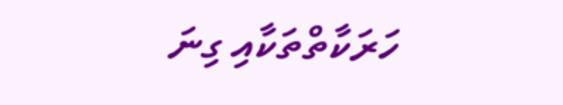ހަރަކާތްތަކާއި ގިނަ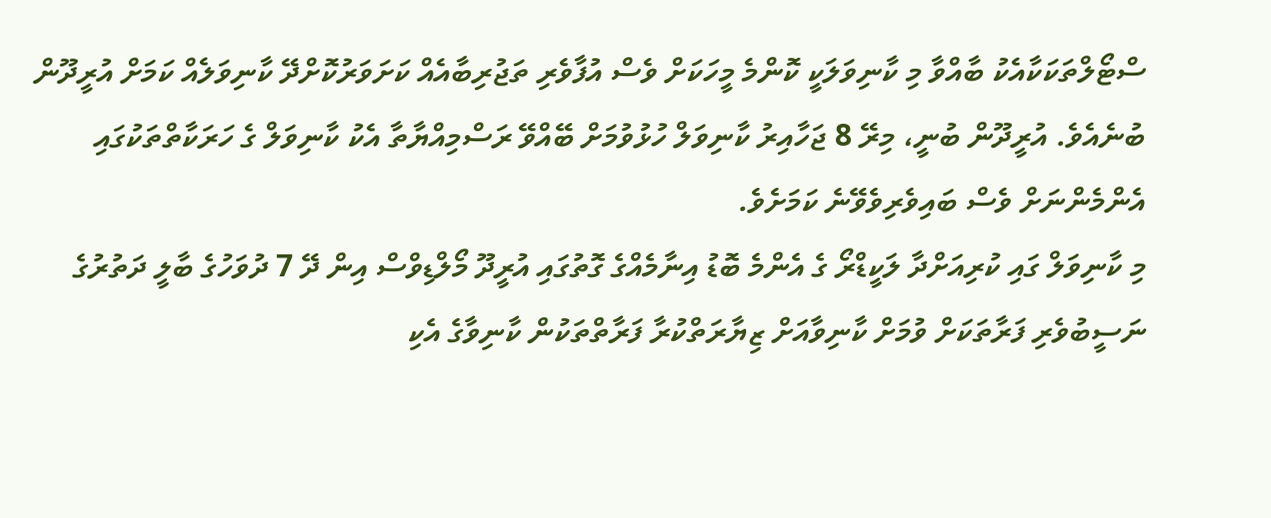ސްޓޯލްތަކަކާއެކު ބާއްވާ މި ކާނިވަލަކީ ކޮންމެ މީހަކަށް ވެސް އުފާވެރި ތަޖުރިބާއެއް ކަށަވަރުކޮށްދޭ ކާނިވަލެއް ކަމަށް އުރީދޫން ބުނެއެވެ. އުރީދޫން ބުނީ، މިރޭ 8 ޖަހާއިރު ކާނިވަލް ހުޅުވުމަށް ބޭއްވޭ ރަސްމިއްޔާތާ އެކު ކާނިވަލް ގެ ހަރަކާތްތަކުގައި އެންމެންނަށް ވެސް ބައިވެރިވެވޭނެ ކަމަށެވެ.
މި ކާނިވަލް ގައި ކުރިއަށްދާ ލަކީޑްރޯ ގެ އެންމެ ބޮޑު އިނާމެއްގެ ގޮތުގައި އުރީދޫ މޯލްޑިވްސް އިން ދޭ 7 ދުވަހުގެ ބާލީ ދަތުރުގެ ނަސީބުވެރި ފަރާތަކަށް ވުމަށް ކާނިވާއަށް ޒިޔާރަތްކުރާ ފަރާތްތަކުން ކާނިވާގެ އެކި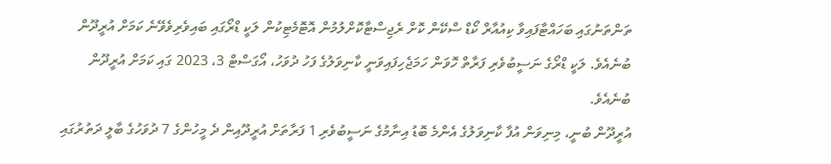ތަންތަނުގައި ބަހައްޓާފައިވާ ކިއުއާރް ކޯޑް ސްކޭން ކޮށް ރެޖިސްޓާކޮށްލުމުން އޮޓޮމެޓިކުން ލަކީ ޑްރޯގައި ބައިވެރިވެވޭނެ ކަމަށް އުރީދޫން ބުނެއެވެ. ލަކީ ޑްރޯގެ ނަސީބުވެރި ފަރާތް ހޮވަން ހަމަޖެހިފައިވަނީ ކާނިވަލުގެ ފަހު ދުވަހު، އޯގަސްޓް 3، 2023 ގައި ކަމަށް އުރީދޫން ބުނެއެވެ.
އުރީދޫން ބުނީ، މިނިވަން އުފާ ކާނިވަލުގެ އެންމެ ބޮޑު އިނާމުގެ ނަސީބުވެރި 1 ފަރާތަށް އުރީދޫއިން ދެ މީހުންގެ 7 ދުވަހުގެ ބާލީ ދަތުރުގައި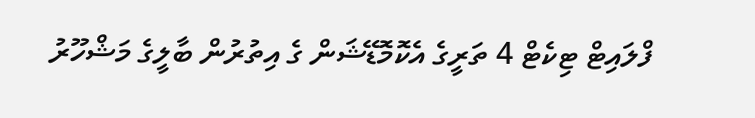ފްލައިޓް ޓިކެޓް 4 ތަރީގެ އެކޮމޮޑޭޝަން ގެ އިތުރުން ބާލީގެ މަޝްހޫރު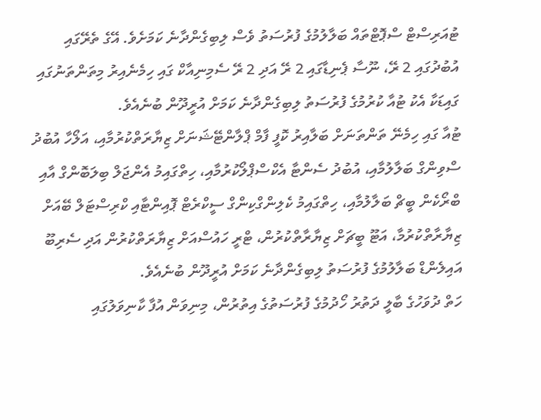ޓުއަރިސްޓް ސްޕޮޓްތައް ބަލާލުމުގެ ފުރުސަތު ވެސް ލިބިގެންދާނެ ކަމަށެވެ. އޭގެ ތެރޭގައި އުބުދުގައި 2 ރޭ، ނޫސާ ޕެނިޑާގައި 2 ރޭ އަދި 2 ރޭ ސެމިނިއާކް ގައި ހިމެނެއިރު މިތަންތަނުގައި ގައިޑަކާ އެކު ޓުއާ ކުރުމުގެ ފުރުސަތު ލިބިގެންދާނެ ކަމަށް އުރީދޫން ބުނެއެވެ.
ޓުއާ ގައި ހިމެނޭ ތަންތަނަށް ބަލާއިރު ކޮފީ ފާމް ޕްލާންޓޭޝަނަށް ޒިޔާރަތްކުރުމާއި، އަލޯހާ އުބުދު ސްވިންގް ބަލާލުމާއި، އުބުދު ސެންޓާ އެކްސްޕްލޯކުރުމާއި، ހިތްގައިމު އެންޖަލް ބިލަބޮންގް އާއި ބްރޯކެން ބީޗް ބަލާލުމާއި، ހިތްގައިމު ކެލިންގްކިންގް ސީކްރެޓް ޕޮއިންޓާއި ކްރިސްޓަލް ބޭއަށް ޒިޔާރާތްކުރުމާ، އަޓޫ ބީޗަށް ޒިޔާރާތްކުރުން، ޓްރީ ހައުސްއަށް ޒިޔާރަތްކުރުން އަދި ސެރިބޫ އައިލެންޑް ބަލާލުމުގެ ފުރުސަތު ލިބިގެންދާނެ ކަމަށް އުރީދޫން ބުނެއެވެ.
ހަތް ދުވަހުގެ ބާލީ ދަތުރު ހޯދުމުގެ ފުރުސަތުގެ އިތުރުން، މިނިވަން އުފާ ކާނިވަލުގައި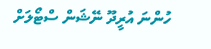ހުންނަ އުރީދޫ ނޭޝަން ސްޓޯލަށް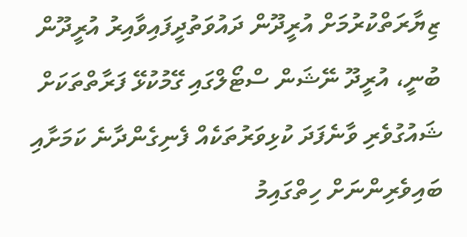ޒިޔާރަތްކުރުމަށް އުރީދޫން ދައުވަތުދީފައިވާއިރު އުރީދޫން ބުނީ، އުރީދޫ ނޭޝަން ސްޓޯލްގައި ގޭމުކުޅޭ ފަރާތްތަކަށް ޝައުގުވެރި ވާނެފަދަ ކުޅިވަރުތަކެއް ފެނިގެންދާނެ ކަމަށާއި ބައިވެރިންނަށް ހިތްގައިމު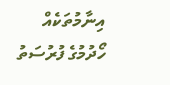އިނާމުތަކެއް ހޯދުމުގެ ފުރުސަތު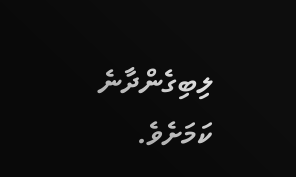ލިބިގެންދާނެ ކަމަށެވެ.